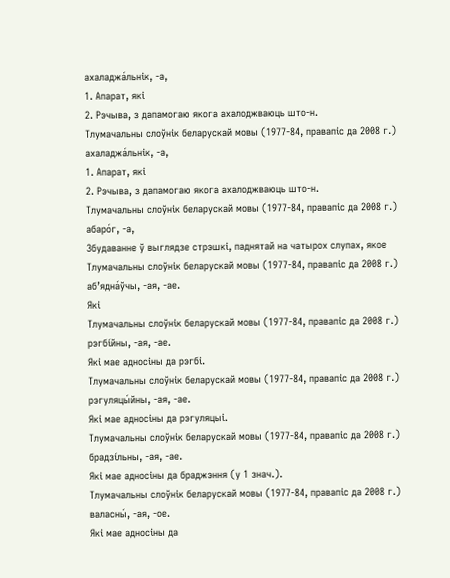ахаладжа́льнік, ‑а,
1. Апарат, які
2. Рэчыва, з дапамогаю якога ахалоджваюць што‑н.
Тлумачальны слоўнік беларускай мовы (1977-84, правапіс да 2008 г.)
ахаладжа́льнік, ‑а,
1. Апарат, які
2. Рэчыва, з дапамогаю якога ахалоджваюць што‑н.
Тлумачальны слоўнік беларускай мовы (1977-84, правапіс да 2008 г.)
абаро́г, ‑а,
Збудаванне ў выглядзе стрэшкі, паднятай на чатырох слупах, якое
Тлумачальны слоўнік беларускай мовы (1977-84, правапіс да 2008 г.)
аб’ядна́ўчы, ‑ая, ‑ае.
Які
Тлумачальны слоўнік беларускай мовы (1977-84, правапіс да 2008 г.)
рэгбі́йны, ‑ая, ‑ае.
Які мае адносіны да рэгбі.
Тлумачальны слоўнік беларускай мовы (1977-84, правапіс да 2008 г.)
рэгуляцы́йны, ‑ая, ‑ае.
Які мае адносіны да рэгуляцыі.
Тлумачальны слоўнік беларускай мовы (1977-84, правапіс да 2008 г.)
брадзі́льны, ‑ая, ‑ае.
Які мае адносіны да браджэння (у 1 знач.).
Тлумачальны слоўнік беларускай мовы (1977-84, правапіс да 2008 г.)
валасны́, ‑ая, ‑ое.
Які мае адносіны да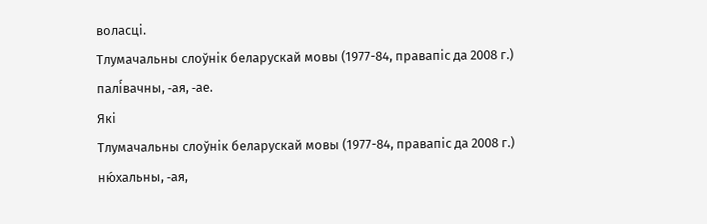воласці.
Тлумачальны слоўнік беларускай мовы (1977-84, правапіс да 2008 г.)
палі́вачны, ‑ая, ‑ае.
Які
Тлумачальны слоўнік беларускай мовы (1977-84, правапіс да 2008 г.)
ню́хальны, ‑ая,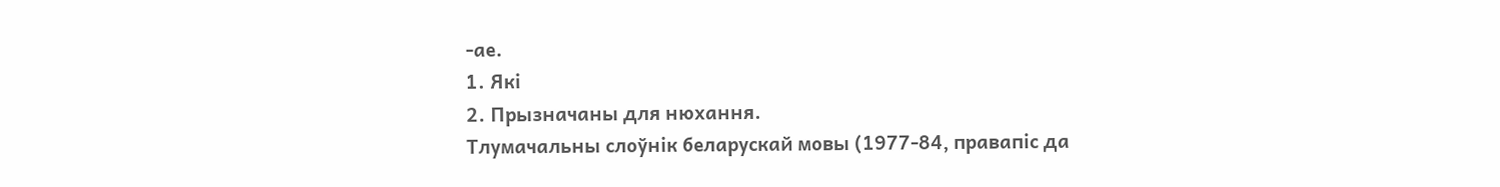‑ае.
1. Які
2. Прызначаны для нюхання.
Тлумачальны слоўнік беларускай мовы (1977-84, правапіс да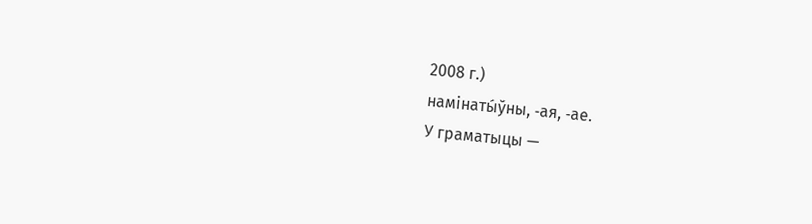2008 г.)
намінаты́ўны, ‑ая, ‑ае.
У граматыцы —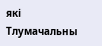які
Тлумачальны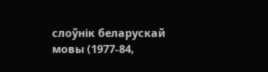слоўнік беларускай мовы (1977-84,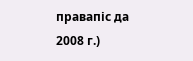правапіс да 2008 г.)